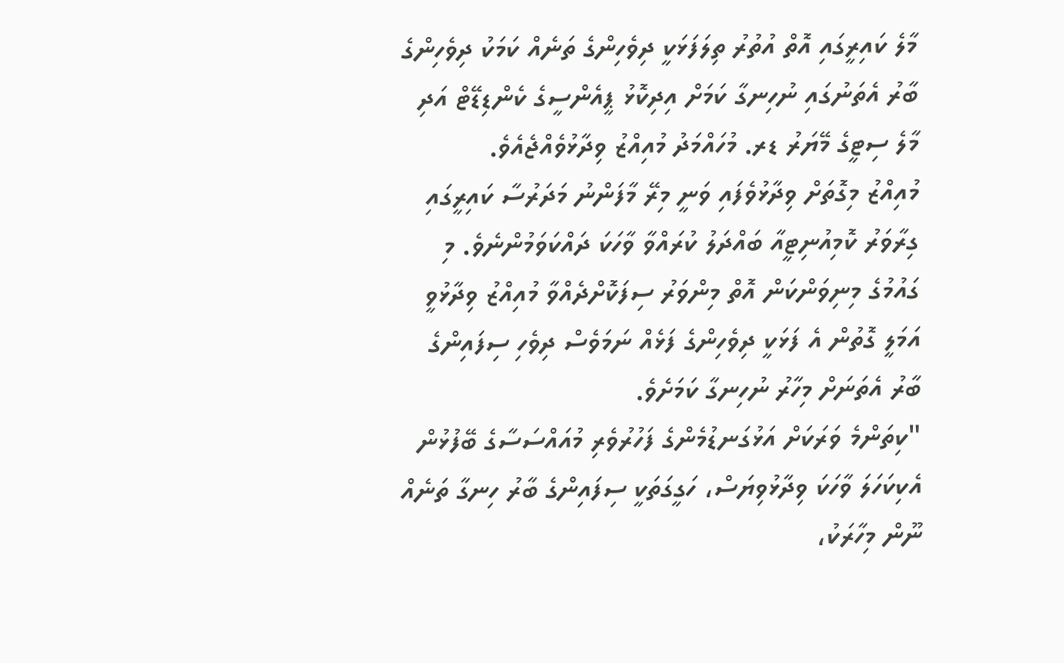މާލެ ކައިރީގައި އޮތް އުތުރު ތިލަފަޅަކީ ދިވެހިންގެ ތަނެއް ކަމަކު ދިވެހިންގެ ބާރު އެތަނުގައި ނުހިނގާ ކަމަށް އިދިކޮޅު ޕީއެންސީގެ ކެންޑިޑޭޓް އަދި މާލެ ސިޓީގެ މޭޔަރު ޑރ. މުހައްމަދު މުއިއްޒު ވިދާޅުވެއްޖެއެވެ.
މުއިއްޒު މިގޮތަށް ވިދާޅުވެފައި ވަނީ މިރޭ މާފަންނު މަދަރުސާ ކައިރީގައި ގިރާވަރު ކޮމިއުނިޓީއާ ބައްދަލު ކުރައްވާ ވާހަކަ ދައްކަވަމުންނެވެ. މި ގައުމުގެ މިނިވަންކަން އޮތް މިންވަރު ސިފަކޮށްދެއްވާ މުއިއްޒު ވިދާޅުވީ އަމަލީ ގޮތުން އެ ފަޅަކީ ދިވެހިންގެ ފަޅެއް ނަމަވެސް ދިވެހި ސިފައިންގެ ބާރު އެތަނަށް މިހާރު ނުހިނގާ ކަމަށެވެ.
"ކިތަންމެ ވަރަކަށް އަޅުގަނޑުމެންގެ ފަހުރުވެރި މުއައްސަސާގެ ބޭފުޅުން އެކިކަހަލަ ވާހަކަ ވިދާޅުވިޔަސް، ހަގީގަތަކީ ސިފައިންގެ ބާރު ހިނގާ ތަނެއް ނޫން މިހާރަކު،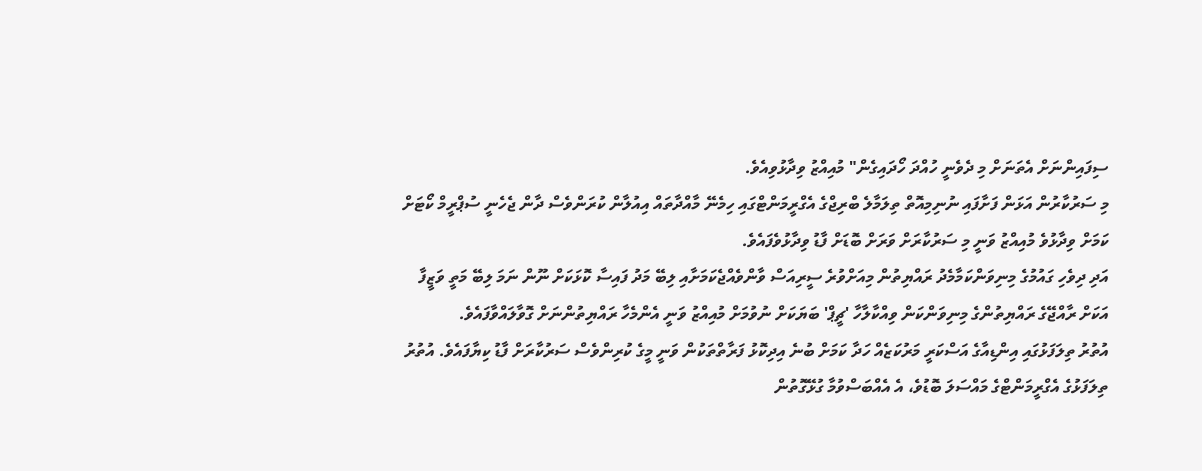ސިފައިންނަށް އެތަނަށް މި ދެވެނީ ހުއްދަ ހޯދައިގެން" މުއިއްޒު ވިދާޅުވިއެވެ.
މި ސަރުކާރުން އަޅަން ފަށާފައި ނުނިމިއޮތް ތިލަމާލެ ބްރިޖްގެ އެގްރީމަންޓްގައި ހިމެނޭ މާއްދާތައް އިއުލާން ކުރަންވެސް ދާން ޖެހެނީ ސުޕްރީމް ކޯޓަށް ކަމަށް ވިދާޅުވެ މުއިއްޒު ވަނީ މި ސަރުކާރަށް ވަރަށް ބޮޑަށް ފާޑު ވިދާޅުވެފައެވެ.
އަދި ދިވެހި ގައުމުގެ މިނިވަންކަމާމެދު ރައްޔިތުން މިއަށްވުރެ ސީރިއަސް ވާންވެއްޖެކަމަށާއި ލިބޭ މަދު ފައިސާ ކޮޅަކަށް ނޫން ނަމަ ލިބޭ މަތީ ވަޒީފާ އަކަށް ރާއްޖޭގެ ރައްޔިތުންގެ މިނިވަންކަން ވިއްކާލާހާ 'ޗީޕް' ބަޔަކަށް ނުވުމަށް މުއިއްޒު ވަނީ އެންމެހާ ރައްޔިތުންނަށް ގޮވާލައްވާފައެވެ.
އުތުރު ތިލަފަޅުގައި އިންޑިއާގެ އަސްކަރީ މަރުކަޒެއް ހަދާ ކަމަށް ބުނެ އިދިކޮޅު ފަރާތްތަކުން ވަނީ މީގެ ކުރިންވެސް ސަރުކާރަށް ފާޑު ކިޔާފައެވެ. އުތުރު ތިލަފަޅުގެ އެގްރީމަންޓްގެ މައްސަލަ ބޮޑުވެ، އެ އެއްބަސްވުމާ ގުޅޭގޮތުން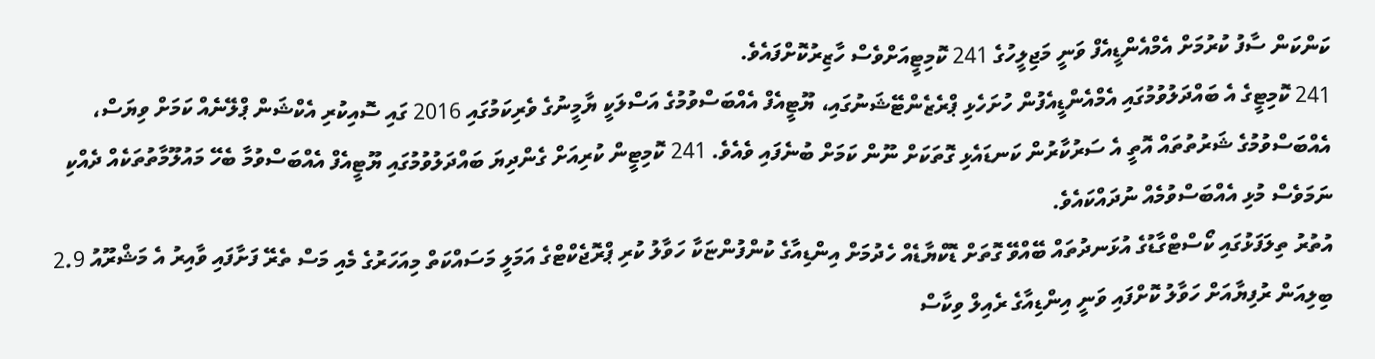ކަންކަން ސާފު ކުރުމަށް އެމްއެންޑީއެފް ވަނީ މަޖިލީހުގެ 241 ކޮމިޓީއަށްވެސް ހާޒިރުކޮށްފައެވެ.
241 ކޮމިޓީގެ އެ ބައްދަލުވުމުގައި އެމްއެންޑީއެފުން ހުށަހެޅި ޕްރެޒެންޓޭޝަނުގައި، ޔޫޓީއެފް އެއްބަސްވުމުގެ އަސްލަކީ ޔާމީނުގެ ވެރިކަމުގައި 2016 ގައި ސޮއިކުރި އެކްޝަން ޕްލޭނެއް ކަމަށް ވިޔަސް، އެއްބަސްވުމުގެ ޝަރުތުތައް އޮތީ އެ ސަރުކާރުން ކަނޑައެޅި ގޮތަކަށް ނޫން ކަމަށް ބުނެފައި ވެއެވެ. 241 ކޮމިޓީން ކުރިއަށް ގެންދިޔަ ބައްދަލުވުމުގައި ޔޫޓީއެފް އެއްބަސްވުމާ ބެހޭ މައުލޫމާތުތަކެއް ދެއްކި ނަމަވެސް މުޅި އެއްބަސްވުމެއް ނުދައްކައެވެ.
އުތުރު ތިލަފަޅުގައި ކޯސްޓްގާޑުގެ އުޅަނދުތައް ބޭއްވޭ ގޮތަށް ޑޮކްޔާޑެއް ހެދުމަށް އިންޑިއާގެ ކުންފުންޏަކާ ހަވާލު ކުރި ޕްރޮޖެކްޓްގެ އަމަލީ މަސައްކަތް މިއަހަރުގެ މެއި މަސް ތެރޭ ފަށާފައި ވާއިރު އެ މަޝްރޫއު 2.9 ބިލިއަން ރުފިޔާއަށް ހަވާލު ކޮށްފައި ވަނީ އިންޑިއާގެ ރެއިލް ވިކާސް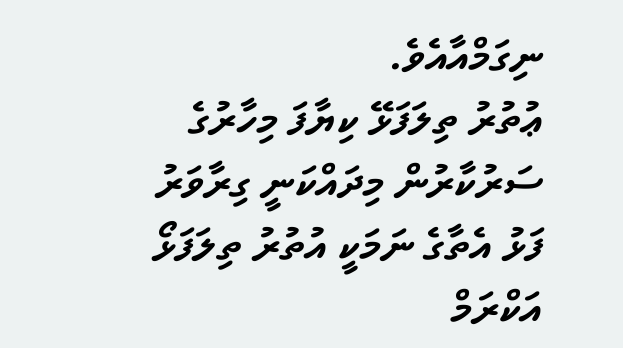ނިގަމްއާއެވެ.
ޢުތުރު ތިލަފަޅޭ ކިޔާފަ މިހާރުގެ ސަރުކާރުން މިދައްކަނީ ގިރާވަރު ފަޅު އެތާގެ ނަމަކީ އުތުރު ތިލަފަޅޯ އަކްރަމް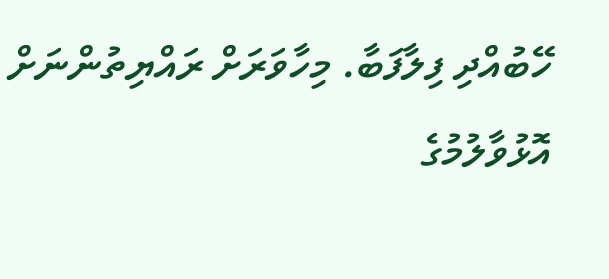ހޭބުއްދި ފިލާފަބާ. މިހާވަރަށް ރައްޔިތުންނަށް އޮޅުވާލުމުގެ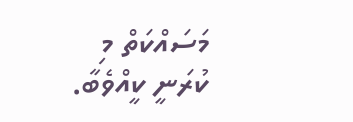މަސައްކަތް މި ކުރަނީ ކީއްވެބާ.